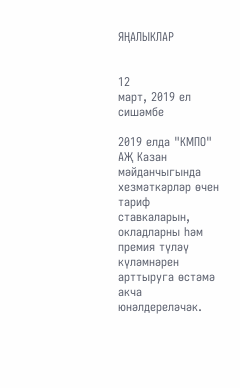ЯҢАЛЫКЛАР


12
март, 2019 ел
сишәмбе

2019 елда "КМПО" АҖ Казан мәйданчыгында хезмәткәрләр өчен тариф ставкаларын, окладларны һәм премия түләү күләмнәрен арттыруга өстәмә акча юнәлдереләчәк.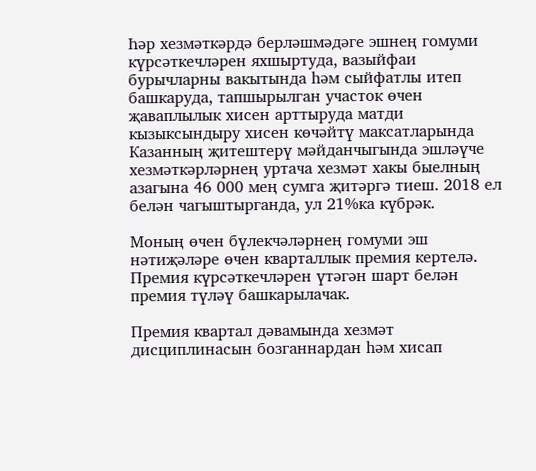Һәр хезмәткәрдә берләшмәдәге эшнең гомуми күрсәткечләрен яхшыртуда, вазыйфаи бурычларны вакытында һәм сыйфатлы итеп башкаруда, тапшырылган участок өчен җаваплылык хисен арттыруда матди кызыксындыру хисен көчәйтү максатларында Казанның җитештерү мәйданчыгында эшләүче хезмәткәрләрнең уртача хезмәт хакы быелның азагына 46 000 мең сумга җитәргә тиеш. 2018 ел белән чагыштырганда, ул 21%ка күбрәк.

Моның өчен бүлекчәләрнең гомуми эш нәтиҗәләре өчен кварталлык премия кертелә. Премия күрсәткечләрен үтәгән шарт белән премия түләү башкарылачак.

Премия квартал дәвамында хезмәт дисциплинасын бозганнардан һәм хисап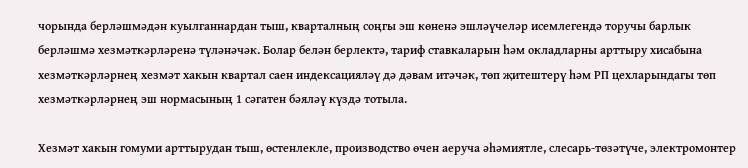чорында берләшмәдән куылганнардан тыш, кварталның соңгы эш көненә эшләүчеләр исемлегендә торучы барлык берләшмә хезмәткәрләренә түләнәчәк. Болар белән берлектә, тариф ставкаларын һәм окладларны арттыру хисабына хезмәткәрләрнең хезмәт хакын квартал саен индексацияләү дә дәвам итәчәк, төп җитештерү һәм РП цехларындагы төп хезмәткәрләрнең эш нормасының 1 сәгатен бәяләү күздә тотыла.

Хезмәт хакын гомуми арттырудан тыш, өстенлекле, производство өчен аеруча әһәмиятле, слесарь-төзәтүче, электромонтер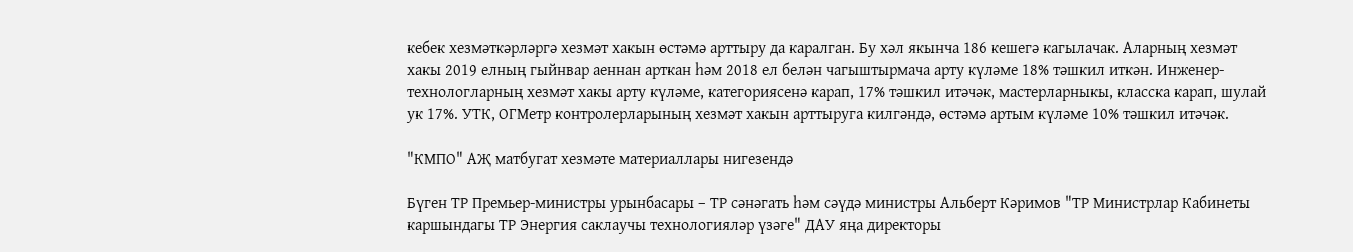кебек хезмәткәрләргә хезмәт хакын өстәмә арттыру да каралган. Бу хәл якынча 186 кешегә кагылачак. Аларның хезмәт хакы 2019 елның гыйнвар аеннан арткан һәм 2018 ел белән чагыштырмача арту күләме 18% тәшкил иткән. Инженер-технологларның хезмәт хакы арту күләме, категориясенә карап, 17% тәшкил итәчәк, мастерларныкы, класска карап, шулай ук 17%. УТК, ОГМетр контролерларының хезмәт хакын арттыруга килгәндә, өстәмә артым күләме 10% тәшкил итәчәк.

"КМПО" АҖ матбугат хезмәте материаллары нигезендә

Бүген ТР Премьер-министры урынбасары – ТР сәнәгать һәм сәүдә министры Альберт Кәримов "ТР Министрлар Кабинеты каршындагы ТР Энергия саклаучы технологияләр үзәге" ДАУ яңа директоры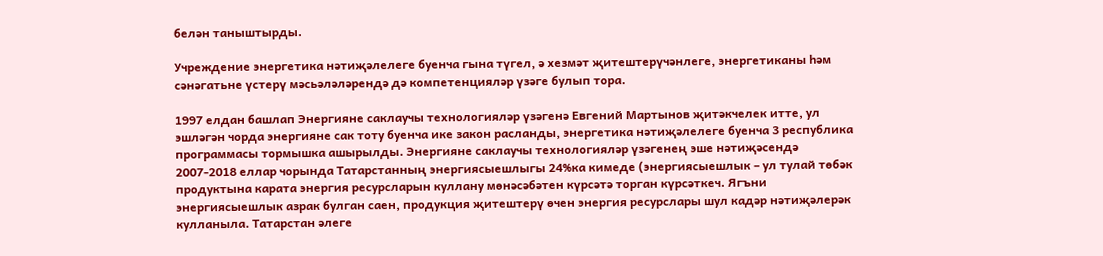белән таныштырды.

Учреждение энергетика нәтиҗәлелеге буенча гына түгел, ә хезмәт җитештерүчәнлеге, энергетиканы һәм сәнәгатьне үстерү мәсьәләләрендә дә компетенцияләр үзәге булып тора.

1997 елдан башлап Энергияне саклаучы технологияләр үзәгенә Евгений Мартынов җитәкчелек итте, ул эшләгән чорда энергияне сак тоту буенча ике закон расланды, энергетика нәтиҗәлелеге буенча 3 республика программасы тормышка ашырылды. Энергияне саклаучы технологияләр үзәгенең эше нәтиҗәсендә 2007-2018 еллар чорында Татарстанның энергиясыешлыгы 24%ка кимеде (энергиясыешлык – ул тулай төбәк продуктына карата энергия ресурсларын куллану мөнәсәбәтен күрсәтә торган күрсәткеч. Ягъни энергиясыешлык азрак булган саен, продукция җитештерү өчен энергия ресурслары шул кадәр нәтиҗәлерәк кулланыла. Татарстан әлеге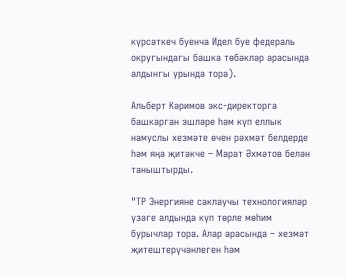күрсәткеч буенча Идел буе федераль округындагы башка төбәкләр арасында алдынгы урында тора).

Альберт Кәримов экс-директорга башкарган эшләре һәм күп еллык намуслы хезмәте өчен рәхмәт белдерде һәм яңа җитәкче – Марат Әхмәтов белән таныштырды.

"ТР Энергияне саклаучы технологияләр үзәге алдында күп төрле мөһим бурычлар тора. Алар арасында – хезмәт җитештерүчәнлеген һәм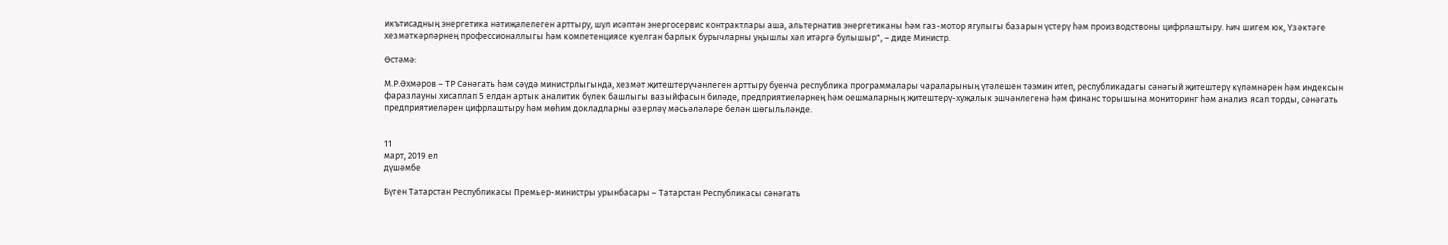икътисадның энергетика нәтиҗәлелеген арттыру, шул исәптән энергосервис контрактлары аша, альтернатив энергетиканы һәм газ-мотор ягулыгы базарын үстерү һәм производствоны цифрлаштыру. Һич шигем юк, Үзәктәге хезмәткәрләрнең профессионаллыгы һәм компетенциясе куелган барлык бурычларны уңышлы хәл итәргә булышыр", – диде Министр.

Өстәмә:

М.Р.Әхмәров – ТР Сәнәгать һәм сәүдә министрлыгында, хезмәт җитештерүчәнлеген арттыру буенча республика программалары чараларының үтәлешен тәэмин итеп, республикадагы сәнәгый җитештерү күләмнәрен һәм индексын фаразлауны хисаплап 5 елдан артык аналитик бүлек башлыгы вазыйфасын биләде, предприятиеләрнең һәм оешмаларның җитештерү-хуҗалык эшчәнлегенә һәм финанс торышына мониторинг һәм анализ ясап торды, сәнәгать предприятиеләрен цифрлаштыру һәм мөһим докладларны әзерләү мәсьәләләре белән шөгыльләнде.


11
март, 2019 ел
дүшәмбе

Бүген Татарстан Республикасы Премьер-министры урынбасары – Татарстан Республикасы сәнәгать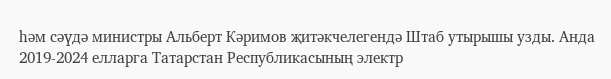һәм сәүдә министры Альберт Кәримов җитәкчелегендә Штаб утырышы узды. Анда 2019-2024 елларга Татарстан Республикасының электр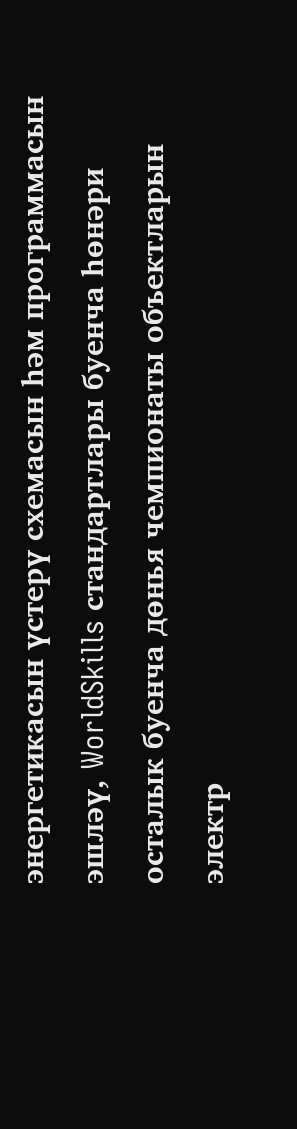энергетикасын үстерү схемасын һәм программасын эшләү, WorldSkills стандартлары буенча һөнәри осталык буенча дөнья чемпионаты объектларын электр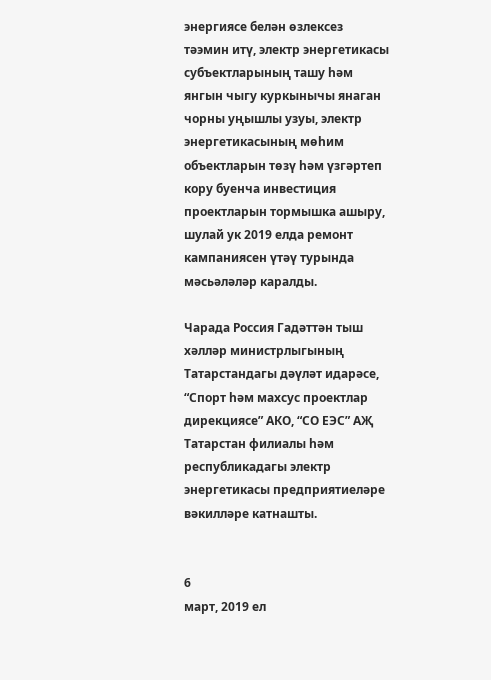энергиясе белән өзлексез тәэмин итү, электр энергетикасы субъектларының ташу һәм янгын чыгу куркынычы янаган чорны уңышлы узуы, электр энергетикасының мөһим объектларын төзү һәм үзгәртеп кору буенча инвестиция проектларын тормышка ашыру, шулай ук 2019 елда ремонт кампаниясен үтәү турында мәсьәләләр каралды.

Чарада Россия Гадәттән тыш хәлләр министрлыгының Татарстандагы дәүләт идарәсе, “Спорт һәм махсус проектлар дирекциясе” АКО, “СО ЕЭС” АҖ Татарстан филиалы һәм республикадагы электр энергетикасы предприятиеләре вәкилләре катнашты.


6
март, 2019 ел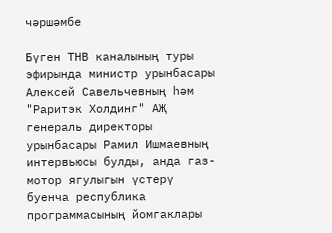чәршәмбе

Бүген ТНВ каналының туры эфирында министр урынбасары Алексей Савельчевның һәм "Раритэк Холдинг" АҖ генераль директоры урынбасары Рамил Ишмаевның интервьюсы булды, анда газ-мотор ягулыгын үстерү буенча республика программасының йомгаклары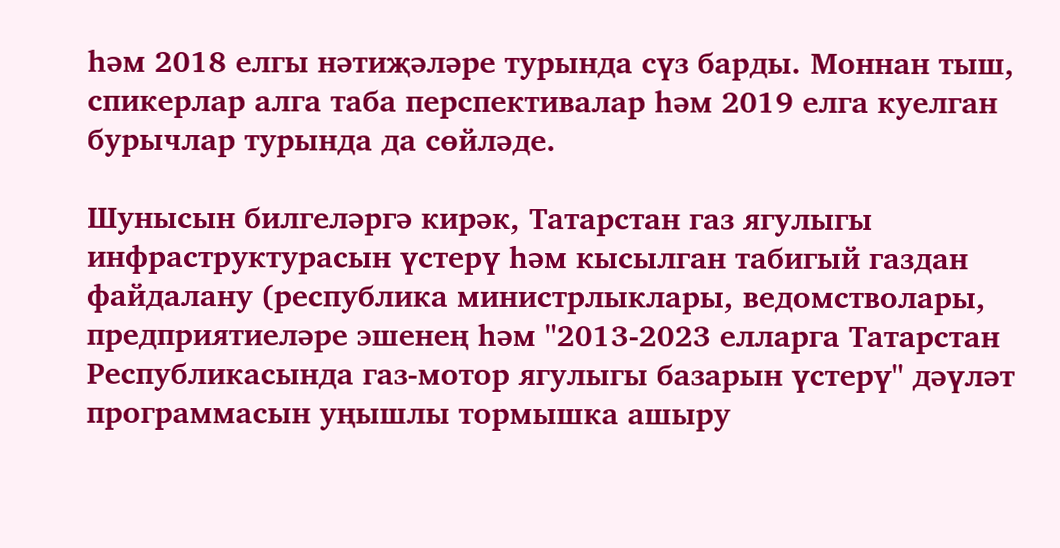һәм 2018 елгы нәтиҗәләре турында сүз барды. Моннан тыш, спикерлар алга таба перспективалар һәм 2019 елга куелган бурычлар турында да сөйләде.

Шунысын билгеләргә кирәк, Татарстан газ ягулыгы инфраструктурасын үстерү һәм кысылган табигый газдан файдалану (республика министрлыклары, ведомстволары, предприятиеләре эшенең һәм "2013-2023 елларга Татарстан Республикасында газ-мотор ягулыгы базарын үстерү" дәүләт программасын уңышлы тормышка ашыру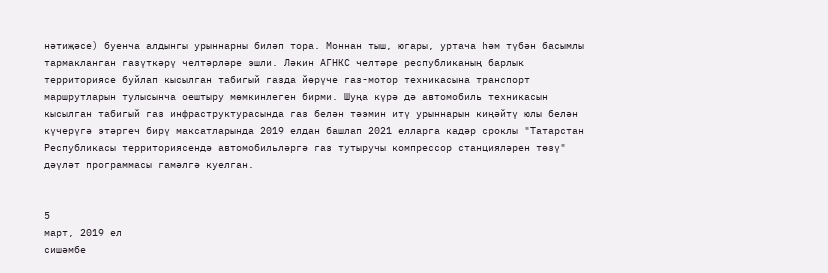нәтиҗәсе) буенча алдынгы урыннарны биләп тора. Моннан тыш, югары, уртача һәм түбән басымлы тармакланган газүткәрү челтәрләре эшли. Ләкин АГНКС челтәре республиканың барлык территориясе буйлап кысылган табигый газда йөрүче газ-мотор техникасына транспорт маршрутларын тулысынча оештыру мөмкинлеген бирми. Шуңа күрә дә автомобиль техникасын кысылган табигый газ инфраструктурасында газ белән тәэмин итү урыннарын киңәйтү юлы белән күчерүгә этәргеч бирү максатларында 2019 елдан башлап 2021 елларга кадәр сроклы "Татарстан Республикасы территориясендә автомобильләргә газ тутыручы компрессор станцияләрен төзү" дәүләт программасы гамәлгә куелган.


5
март, 2019 ел
сишәмбе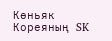Көньяк Кореяның SK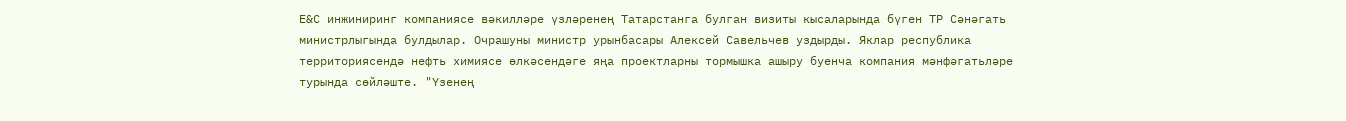E&C инжиниринг компаниясе вәкилләре үзләренең Татарстанга булган визиты кысаларында бүген ТР Сәнәгать министрлыгында булдылар. Очрашуны министр урынбасары Алексей Савельчев уздырды. Яклар республика территориясендә нефть химиясе өлкәсендәге яңа проектларны тормышка ашыру буенча компания мәнфәгатьләре турында сөйләште. "Үзенең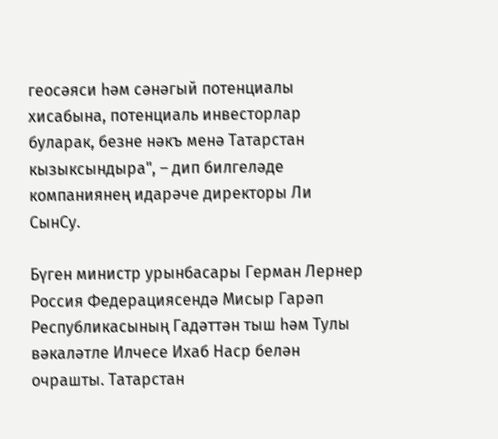геосәяси һәм сәнәгый потенциалы хисабына, потенциаль инвесторлар буларак, безне нәкъ менә Татарстан кызыксындыра", – дип билгеләде компаниянең идарәче директоры Ли СынСу.

Бүген министр урынбасары Герман Лернер Россия Федерациясендә Мисыр Гарәп Республикасының Гадәттән тыш һәм Тулы вәкаләтле Илчесе Ихаб Наср белән очрашты. Татарстан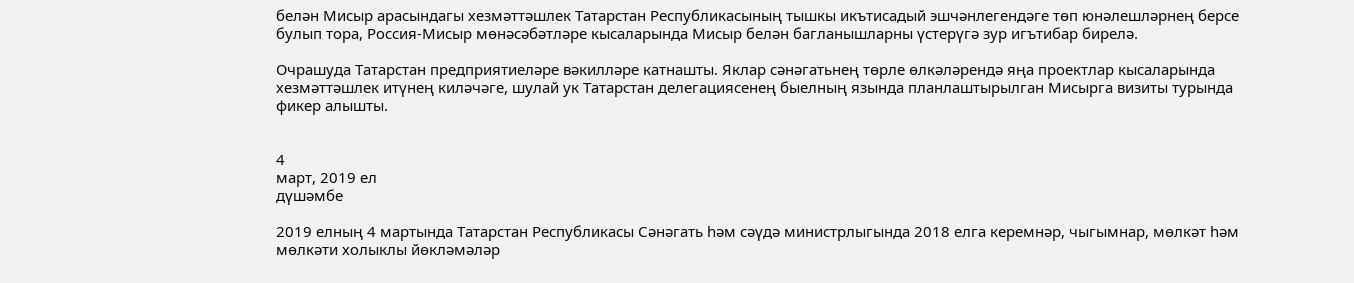белән Мисыр арасындагы хезмәттәшлек Татарстан Республикасының тышкы икътисадый эшчәнлегендәге төп юнәлешләрнең берсе булып тора, Россия-Мисыр мөнәсәбәтләре кысаларында Мисыр белән багланышларны үстерүгә зур игътибар бирелә.

Очрашуда Татарстан предприятиеләре вәкилләре катнашты. Яклар сәнәгатьнең төрле өлкәләрендә яңа проектлар кысаларында хезмәттәшлек итүнең киләчәге, шулай ук Татарстан делегациясенең быелның язында планлаштырылган Мисырга визиты турында фикер алышты.


4
март, 2019 ел
дүшәмбе

2019 елның 4 мартында Татарстан Республикасы Сәнәгать һәм сәүдә министрлыгында 2018 елга керемнәр, чыгымнар, мөлкәт һәм мөлкәти холыклы йөкләмәләр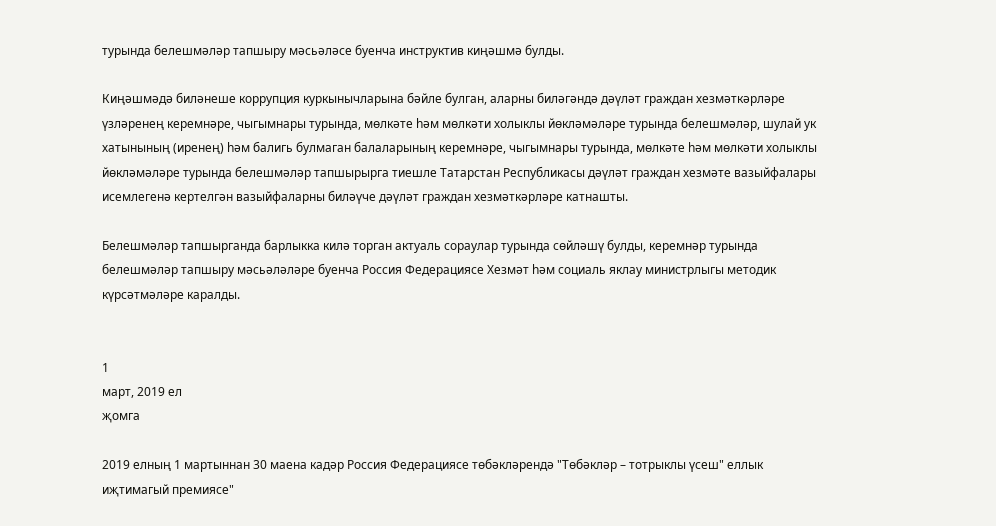турында белешмәләр тапшыру мәсьәләсе буенча инструктив киңәшмә булды.

Киңәшмәдә биләнеше коррупция куркынычларына бәйле булган, аларны биләгәндә дәүләт граждан хезмәткәрләре үзләренең керемнәре, чыгымнары турында, мөлкәте һәм мөлкәти холыклы йөкләмәләре турында белешмәләр, шулай ук хатынының (иренең) һәм балигь булмаган балаларының керемнәре, чыгымнары турында, мөлкәте һәм мөлкәти холыклы йөкләмәләре турында белешмәләр тапшырырга тиешле Татарстан Республикасы дәүләт граждан хезмәте вазыйфалары исемлегенә кертелгән вазыйфаларны биләүче дәүләт граждан хезмәткәрләре катнашты.

Белешмәләр тапшырганда барлыкка килә торган актуаль сораулар турында сөйләшү булды, керемнәр турында белешмәләр тапшыру мәсьәләләре буенча Россия Федерациясе Хезмәт һәм социаль яклау министрлыгы методик күрсәтмәләре каралды.


1
март, 2019 ел
җомга

2019 елның 1 мартыннан 30 маена кадәр Россия Федерациясе төбәкләрендә "Төбәкләр – тотрыклы үсеш" еллык иҗтимагый премиясе"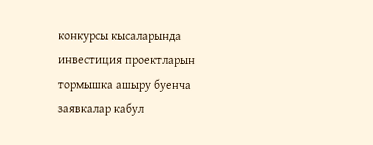конкурсы кысаларында инвестиция проектларын тормышка ашыру буенча заявкалар кабул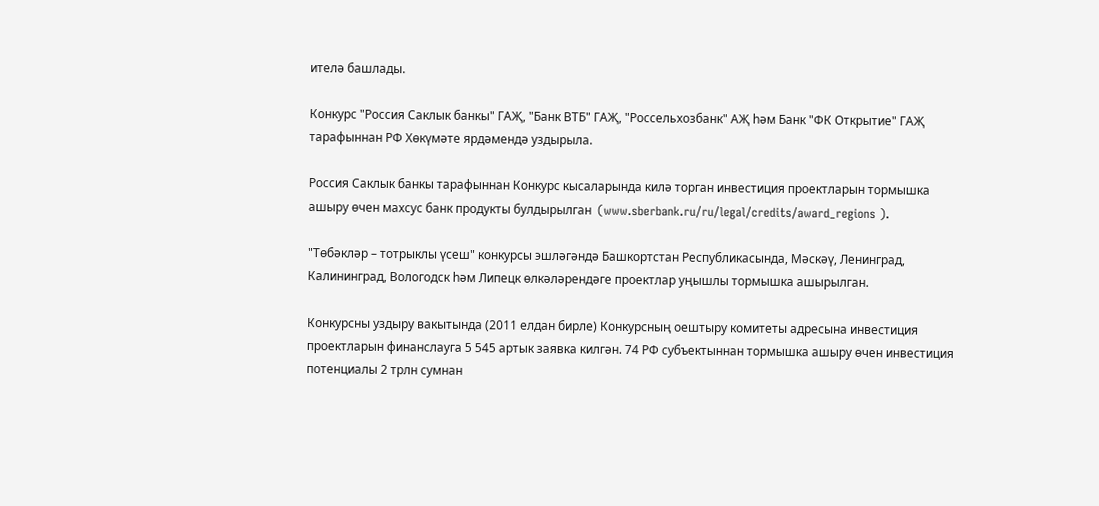ителә башлады.

Конкурс "Россия Саклык банкы" ГАҖ, "Банк ВТБ" ГАҖ, "Россельхозбанк" АҖ һәм Банк "ФК Открытие" ГАҖ тарафыннан РФ Хөкүмәте ярдәмендә уздырыла.

Россия Саклык банкы тарафыннан Конкурс кысаларында килә торган инвестиция проектларын тормышка ашыру өчен махсус банк продукты булдырылган  (www.sberbank.ru/ru/legal/credits/award_regions ).

"Төбәкләр – тотрыклы үсеш" конкурсы эшләгәндә Башкортстан Республикасында, Мәскәү, Ленинград, Калининград, Вологодск һәм Липецк өлкәләрендәге проектлар уңышлы тормышка ашырылган.

Конкурсны уздыру вакытында (2011 елдан бирле) Конкурсның оештыру комитеты адресына инвестиция проектларын финанслауга 5 545 артык заявка килгән. 74 РФ субъектыннан тормышка ашыру өчен инвестиция потенциалы 2 трлн сумнан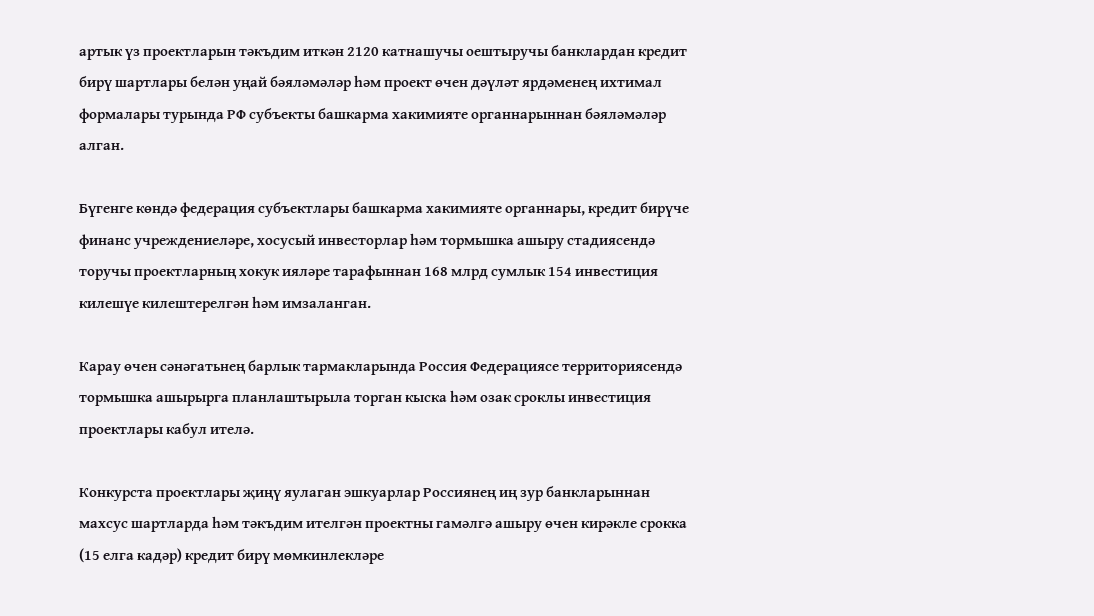артык үз проектларын тәкъдим иткән 2120 катнашучы оештыручы банклардан кредит бирү шартлары белән уңай бәяләмәләр һәм проект өчен дәүләт ярдәменең ихтимал формалары турында РФ субъекты башкарма хакимияте органнарыннан бәяләмәләр алган.

Бүгенге көндә федерация субъектлары башкарма хакимияте органнары, кредит бирүче финанс учреждениеләре, хосусый инвесторлар һәм тормышка ашыру стадиясендә торучы проектларның хокук ияләре тарафыннан 168 млрд сумлык 154 инвестиция килешүе килештерелгән һәм имзаланган.

Карау өчен сәнәгатьнең барлык тармакларында Россия Федерациясе территориясендә тормышка ашырырга планлаштырыла торган кыска һәм озак сроклы инвестиция проектлары кабул ителә.

Конкурста проектлары җиңү яулаган эшкуарлар Россиянең иң зур банкларыннан махсус шартларда һәм тәкъдим ителгән проектны гамәлгә ашыру өчен кирәкле срокка (15 елга кадәр) кредит бирү мөмкинлекләре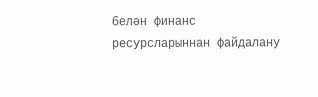белән финанс ресурсларыннан файдалану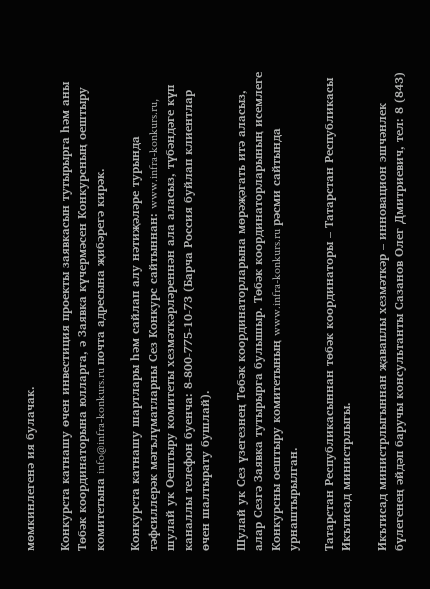мөмкинлегенә ия булачак.

Конкурста катнашу өчен инвестиция проекты заявкасын тутырырга һәм аны Төбәк координаторына юлларга, ә Заявка күчермәсен Конкурсның оештыру комитетына info@infra-konkurs.ru почта адресына җибәрегә кирәк.

Конкурста катнашу шартлары һәм сайлап алу нәтиҗәләре турында тәфсиллерәк мәгълүматларны Сез Конкурс сайтыннан: www.infra-konkurs.ru, шулай ук Оештыру комитеты хезмәткәрләреннән ала аласыз, түбәндәге күп каналлы телефон буенча: 8-800-775-10-73 (Барча Россия буйлап клиентлар өчен шалтырату бушлай).

Шулай ук Сез үзегезнең Төбәк координаторларына мөрәҗәгать итә аласыз, алар Сезгә Заявка тутырырга булышыр. Төбәк координаторларының исемлеге Конкурсны оештыру комитетының www.infra-konkurs.ru рәсми сайтында урнаштырылган.

Татарстан Республикасыннан төбәк координаторы – Татарстан Республикасы Икътисад министрлыгы.

Икътисад министрлыгыннан җаваплы хезмәткәр – инновацион эшчәнлек бүлегенең әйдәп баручы консультанты Сазанов Олег Дмитриевич, тел: 8 (843)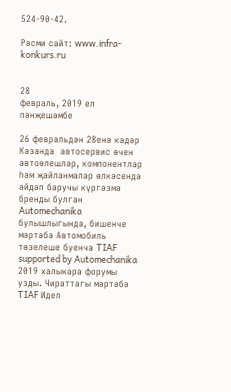524-90-42.

Рәсми сайт: www.infra-konkurs.ru


28
февраль, 2019 ел
пәнҗешәмбе

26 февральдән 28енә кадәр Казанда  автосервис өчен автоөлешләр, компонентлар һәм җайланмалар өлкәсендә әйдәп баручы күргәзмә бренды булган Automechanika булышлыгында, бишенче мәртәбә Автомобиль төзелеше буенча TIAF supported by Automechanika 2019 халыкара форумы узды. Чираттагы мәртәбә TIAF Идел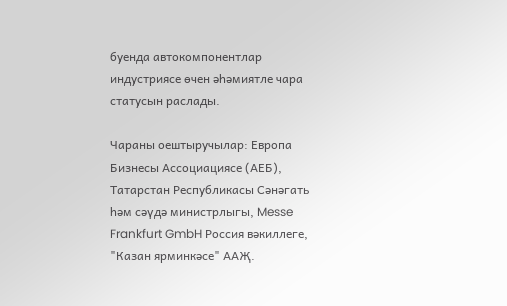буенда автокомпонентлар индустриясе өчен әһәмиятле чара статусын раслады.

Чараны оештыручылар: Европа Бизнесы Ассоциациясе (АЕБ), Татарстан Республикасы Сәнәгать һәм сәүдә министрлыгы, Messe Frankfurt GmbH Россия вәкиллеге, "Казан ярминкәсе" ААҖ.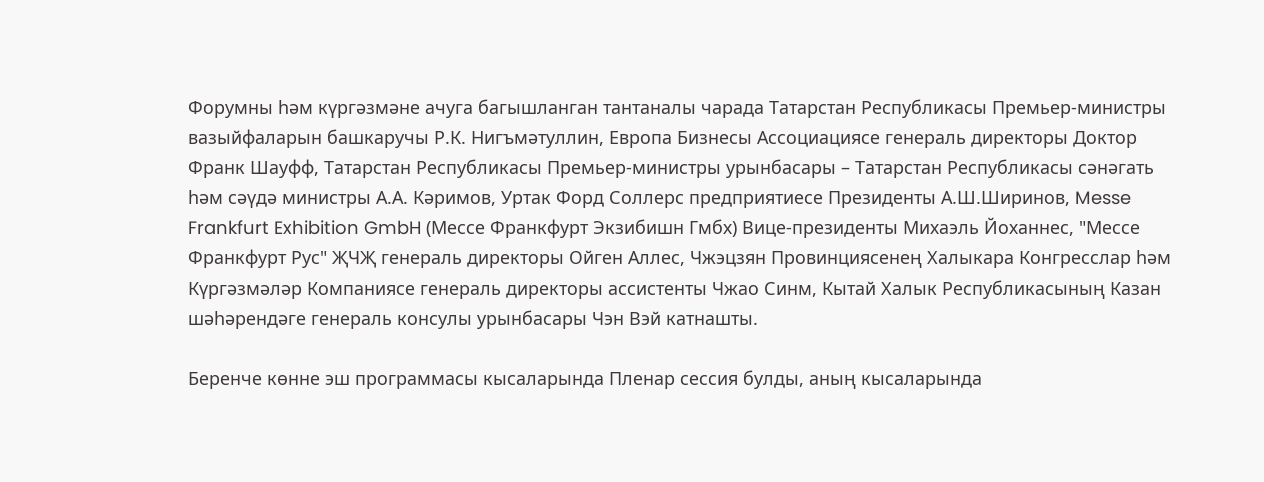Форумны һәм күргәзмәне ачуга багышланган тантаналы чарада Татарстан Республикасы Премьер-министры вазыйфаларын башкаручы Р.К. Нигъмәтуллин, Европа Бизнесы Ассоциациясе генераль директоры Доктор Франк Шауфф, Татарстан Республикасы Премьер-министры урынбасары – Татарстан Республикасы сәнәгать һәм сәүдә министры А.А. Кәримов, Уртак Форд Соллерс предприятиесе Президенты А.Ш.Ширинов, Messe Frankfurt Exhibition GmbH (Мессе Франкфурт Экзибишн Гмбх) Вице-президенты Михаэль Йоханнес, "Мессе Франкфурт Рус" ҖЧҖ генераль директоры Ойген Аллес, Чжэцзян Провинциясенең Халыкара Конгресслар һәм Күргәзмәләр Компаниясе генераль директоры ассистенты Чжао Синм, Кытай Халык Республикасының Казан шәһәрендәге генераль консулы урынбасары Чэн Вэй катнашты.

Беренче көнне эш программасы кысаларында Пленар сессия булды, аның кысаларында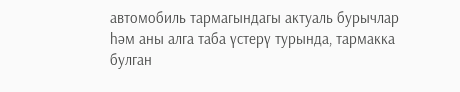автомобиль тармагындагы актуаль бурычлар һәм аны алга таба үстерү турында, тармакка булган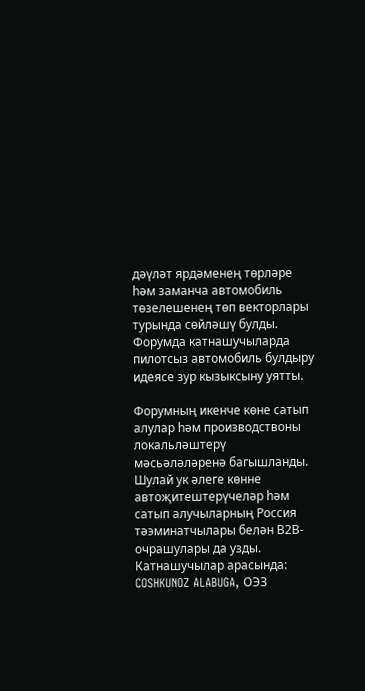дәүләт ярдәменең төрләре һәм заманча автомобиль төзелешенең төп векторлары турында сөйләшү булды. Форумда катнашучыларда пилотсыз автомобиль булдыру идеясе зур кызыксыну уятты.

Форумның икенче көне сатып алулар һәм производствоны локальләштерү мәсьәләләренә багышланды. Шулай ук әлеге көнне автоҗитештерүчеләр һәм сатып алучыларның Россия тәэминатчылары белән В2В-очрашулары да узды. Катнашучылар арасында: COSHKUNOZ ALABUGA, ОЭЗ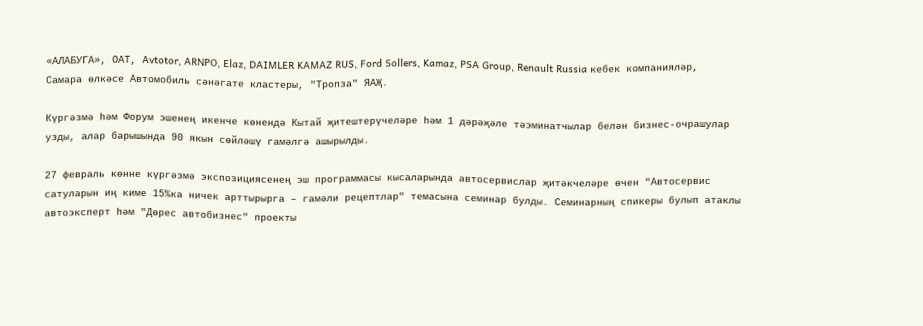«АЛАБУГА», ОАТ, Avtotor, ARNPO, Elaz, DAIMLER KAMAZ RUS, Ford Sollers, Kamaz, PSA Group, Renault Russia кебек компанияләр, Самара өлкәсе Автомобиль сәнәгате кластеры, "Тропза" ЯАҖ.

Күргәзмә һәм Форум эшенең икенче көнендә Кытай җитештерүчеләре һәм 1 дәрәҗәле тәэминатчылар белән бизнес-очрашулар узды, алар барышында 90 якын сөйләшү гамәлгә ашырылды.

27 февраль көнне күргәзмә экспозициясенең эш программасы кысаларында автосервислар җитәкчеләре өчен "Автосервис сатуларын иң киме 15%ка ничек арттырырга – гамәли рецептлар" темасына семинар булды. Семинарның спикеры булып атаклы автоэксперт һәм "Дөрес автобизнес" проекты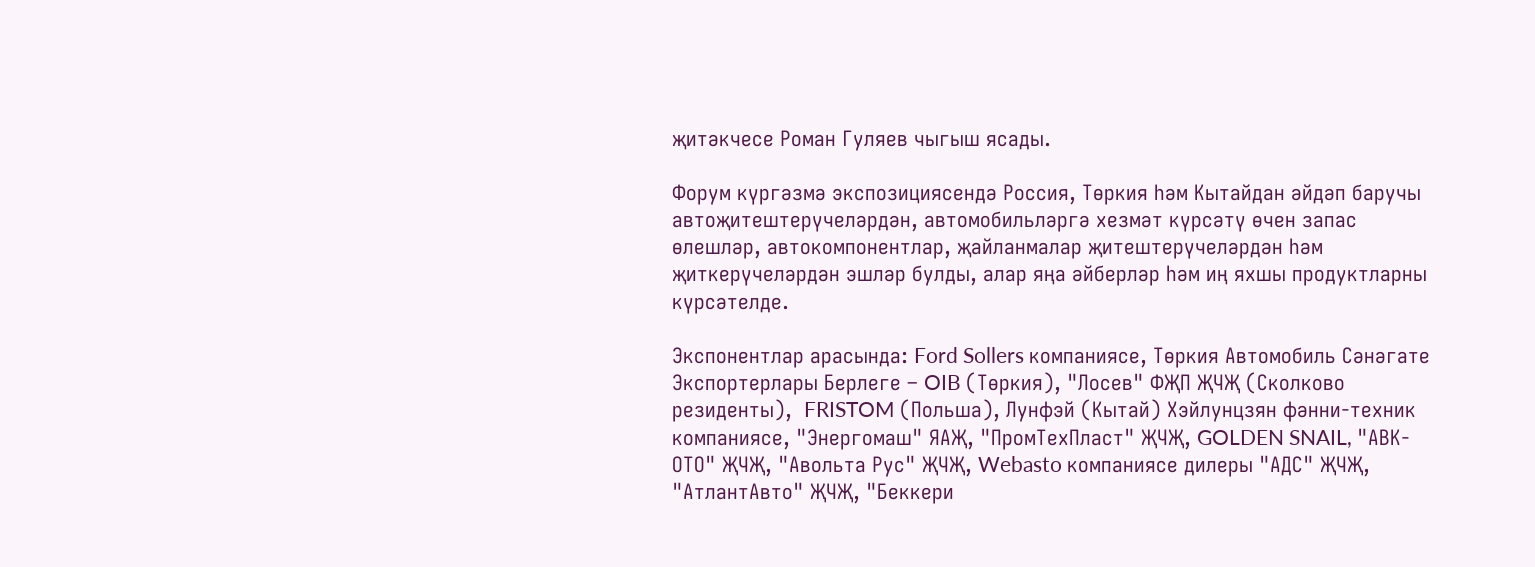җитәкчесе Роман Гуляев чыгыш ясады.

Форум күргәзмә экспозициясендә Россия, Төркия һәм Кытайдан әйдәп баручы автоҗитештерүчеләрдән, автомобильләргә хезмәт күрсәтү өчен запас өлешләр, автокомпонентлар, җайланмалар җитештерүчеләрдән һәм җиткерүчеләрдән эшләр булды, алар яңа әйберләр һәм иң яхшы продуктларны күрсәтелде.

Экспонентлар арасында: Ford Sollers компаниясе, Төркия Автомобиль Сәнәгате Экспортерлары Берлеге – OIB (Төркия), "Лосев" ФҖП ҖЧҖ (Сколково резиденты),  FRISTOM (Польша), Лунфэй (Кытай) Хэйлунцзян фәнни-техник компаниясе, "Энергомаш" ЯАҖ, "ПромТехПласт" ҖЧҖ, GOLDEN SNAIL, "АВК-ОТО" ҖЧҖ, "Авольта Рус" ҖЧҖ, Webasto компаниясе дилеры "АДС" ҖЧҖ, "АтлантАвто" ҖЧҖ, "Беккери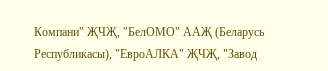Компани" ҖЧҖ, "БелОМО" ААҖ (Беларусь Республикасы), "ЕвроАЛКА" ҖЧҖ, "Завод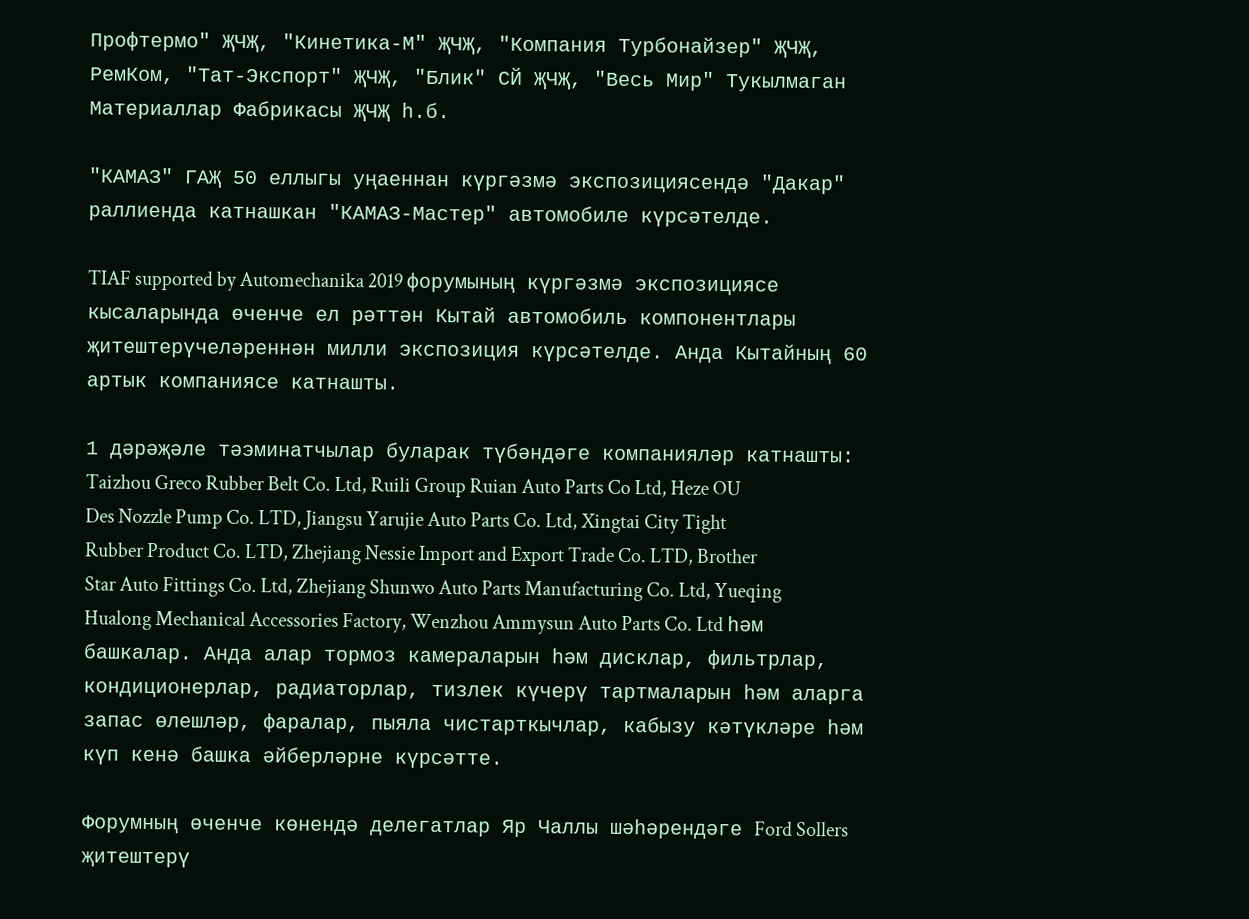Профтермо" ҖЧҖ, "Кинетика-М" ҖЧҖ, "Компания Турбонайзер" ҖЧҖ, РемКом, "Тат-Экспорт" ҖЧҖ, "Блик" СЙ ҖЧҖ, "Весь Мир" Тукылмаган Материаллар Фабрикасы ҖЧҖ һ.б.

"КАМАЗ" ГАҖ 50 еллыгы уңаеннан күргәзмә экспозициясендә "Дакар" раллиенда катнашкан "КАМАЗ-Мастер" автомобиле күрсәтелде.

TIAF supported by Automechanika 2019 форумының күргәзмә экспозициясе кысаларында өченче ел рәттән Кытай автомобиль компонентлары җитештерүчеләреннән милли экспозиция күрсәтелде. Анда Кытайның 60 артык компаниясе катнашты.

1 дәрәҗәле тәэминатчылар буларак түбәндәге компанияләр катнашты: Taizhou Greco Rubber Belt Co. Ltd, Ruili Group Ruian Auto Parts Co Ltd, Heze OU Des Nozzle Pump Co. LTD, Jiangsu Yarujie Auto Parts Co. Ltd, Xingtai City Tight Rubber Product Co. LTD, Zhejiang Nessie Import and Export Trade Co. LTD, Brother Star Auto Fittings Co. Ltd, Zhejiang Shunwo Auto Parts Manufacturing Co. Ltd, Yueqing Hualong Mechanical Accessories Factory, Wenzhou Ammysun Auto Parts Co. Ltd һәм башкалар. Анда алар тормоз камераларын һәм дисклар, фильтрлар, кондиционерлар, радиаторлар, тизлек күчерү тартмаларын һәм аларга запас өлешләр, фаралар, пыяла чистарткычлар, кабызу кәтүкләре һәм күп кенә башка әйберләрне күрсәтте.

Форумның өченче көнендә делегатлар Яр Чаллы шәһәрендәге Ford Sollers җитештерү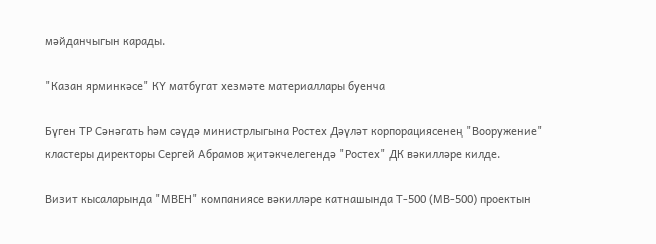мәйданчыгын карады.

"Казан ярминкәсе" КҮ матбугат хезмәте материаллары буенча

Бүген ТР Сәнәгать һәм сәүдә министрлыгына Ростех Дәүләт корпорациясенең "Вооружение" кластеры директоры Сергей Абрамов җитәкчелегендә "Ростех" ДК вәкилләре килде.

Визит кысаларында "МВЕН" компаниясе вәкилләре катнашында Т-500 (МВ-500) проектын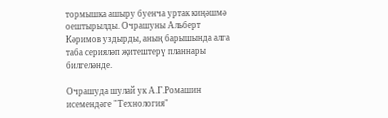тормышка ашыру буенча уртак киңәшмә оештырылды. Очрашуны Альберт Кәримов уздырды, аның барышында алга таба серияләп җитештерү планнары билгеләнде.

Очрашуда шулай ук А.Г.Ромашин исемендәге "Технология"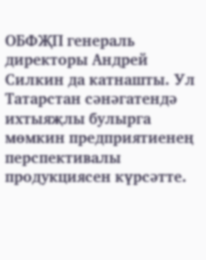ОБФҖП генераль директоры Андрей Силкин да катнашты. Ул Татарстан сәнәгатендә ихтыяҗлы булырга мөмкин предприятиенең перспективалы продукциясен күрсәтте.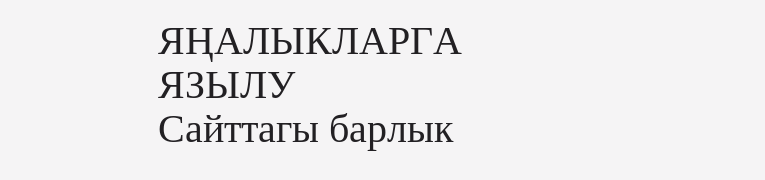ЯҢАЛЫКЛАРГА ЯЗЫЛУ
Сайттагы барлык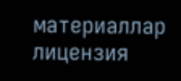материаллар лицензия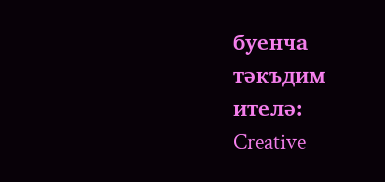буенча тәкъдим ителә:
Creative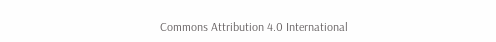Commons Attribution 4.0 International